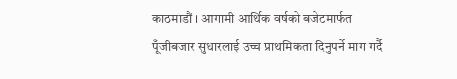काठमाडौं । आगामी आर्थिक वर्षको बजेटमार्फत पूँजीबजार सुधारलाई उच्च प्राथमिकता दिनुपर्ने माग गर्दै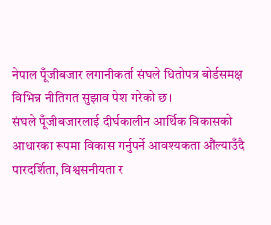नेपाल पूँजीबजार लगानीकर्ता संघले धितोपत्र बोर्डसमक्ष विभिन्न नीतिगत सुझाव पेश गरेको छ।
संघले पूँजीबजारलाई दीर्घकालीन आर्थिक विकासको आधारका रूपमा विकास गर्नुपर्ने आवश्यकता औंल्याउँदै पारदर्शिता, विश्वसनीयता र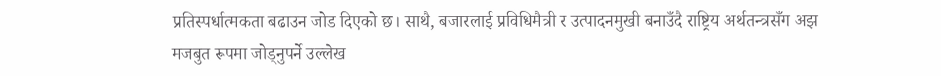प्रतिस्पर्धात्मकता बढाउन जोड दिएको छ। साथै, बजारलाई प्रविधिमैत्री र उत्पादनमुखी बनाउँदै राष्ट्रिय अर्थतन्त्रसँग अझ मजबुत रूपमा जोड्नुपर्ने उल्लेख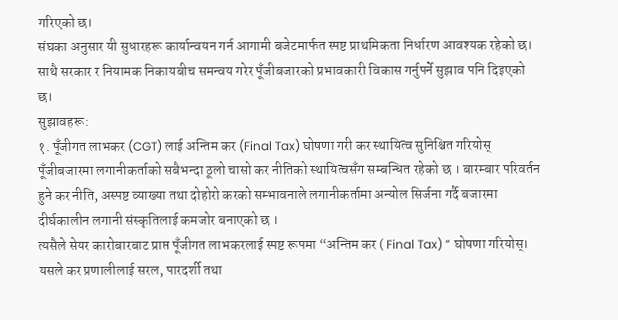गरिएको छ।
संघका अनुसार यी सुधारहरू कार्यान्वयन गर्न आगामी बजेटमार्फत स्पष्ट प्राथमिकता निर्धारण आवश्यक रहेको छ। साथै सरकार र नियामक निकायबीच समन्वय गरेर पूँजीबजारको प्रभावकारी विकास गर्नुपर्ने सुझाव पनि दिइएको छ।
सुझावहरू:
१. पूँजीगत लाभकर (CGT) लाई अन्तिम कर (Final Tax) घोषणा गरी कर स्थायित्व सुनिश्चित गरियोस्
पूँजीबजारमा लगानीकर्ताको सबैभन्दा ठूलो चासो कर नीतिको स्थायित्वसँग सम्बन्धित रहेको छ । बारम्बार परिवर्तन हुने कर नीति, अस्पष्ट व्याख्या तथा दोहोरो करको सम्भावनाले लगानीकर्तामा अन्योल सिर्जना गर्दै बजारमा दीर्घकालीन लगानी संस्कृतिलाई कमजोर बनाएको छ ।
त्यसैले सेयर कारोबारबाट प्राप्त पूँजीगत लाभकरलाई स्पष्ट रूपमा “अन्तिम कर ( Final Tax) ” घोषणा गरियोस्। यसले कर प्रणालीलाई सरल, पारदर्शी तथा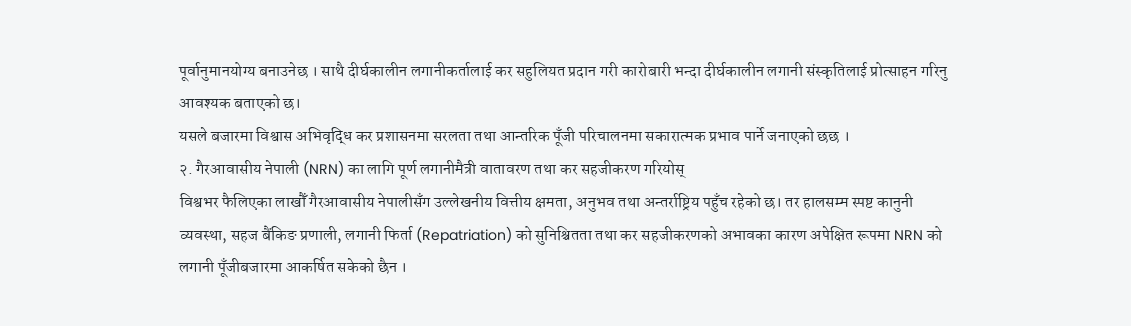पूर्वानुमानयोग्य बनाउनेछ । साथै दीर्घकालीन लगानीकर्तालाई कर सहुलियत प्रदान गरी कारोबारी भन्दा दीर्घकालीन लगानी संस्कृतिलाई प्रोत्साहन गरिनु आवश्यक बताएको छ।
यसले बजारमा विश्वास अभिवृद्धि कर प्रशासनमा सरलता तथा आन्तरिक पूँजी परिचालनमा सकारात्मक प्रभाव पार्ने जनाएको छछ ।
२. गैरआवासीय नेपाली (NRN) का लागि पूर्ण लगानीमैत्री वातावरण तथा कर सहजीकरण गरियोस्
विश्वभर फैलिएका लाखौँ गैरआवासीय नेपालीसँग उल्लेखनीय वित्तीय क्षमता, अनुभव तथा अन्तर्राष्ट्रिय पहुँच रहेको छ। तर हालसम्म स्पष्ट कानुनी व्यवस्था, सहज बैंकिङ प्रणाली, लगानी फिर्ता (Repatriation) को सुनिश्चितता तथा कर सहजीकरणको अभावका कारण अपेक्षित रूपमा NRN को लगानी पूँजीबजारमा आकर्षित सकेको छैन ।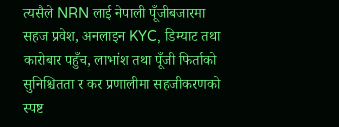त्यसैले NRN लाई नेपाली पूँजीबजारमा सहज प्रवेश, अनलाइन KYC, डिम्याट तथा कारोबार पहुँच, लाभांश तथा पूँजी फिर्ताको सुनिश्चितता र कर प्रणालीमा सहजीकरणको स्पष्ट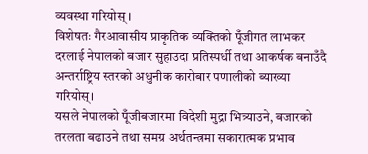व्यवस्था गरियोस् ।
विशेषतः गैरआवासीय प्राकृतिक व्यक्तिको पूँजीगत लाभकर दरलाई नेपालको बजार सुहाउदा प्रतिस्पर्धी तथा आकर्षक बनाउँदै अन्तर्राष्ट्रिय स्तरको अधुनीक कारोबार पणालीको ब्याख्या गरियोस्।
यसले नेपालको पूँजीबजारमा विदेशी मुद्रा भित्र्याउने, बजारको तरलता बढाउने तथा समग्र अर्थतन्त्रमा सकारात्मक प्रभाव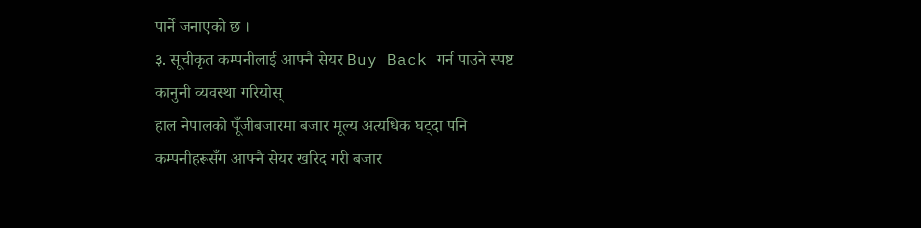पार्ने जनाएको छ ।
३. सूचीकृत कम्पनीलाई आफ्नै सेयर Buy Back गर्न पाउने स्पष्ट कानुनी व्यवस्था गरियोस्
हाल नेपालको पूँजीबजारमा बजार मूल्य अत्यधिक घट्दा पनि कम्पनीहरूसँग आफ्नै सेयर खरिद गरी बजार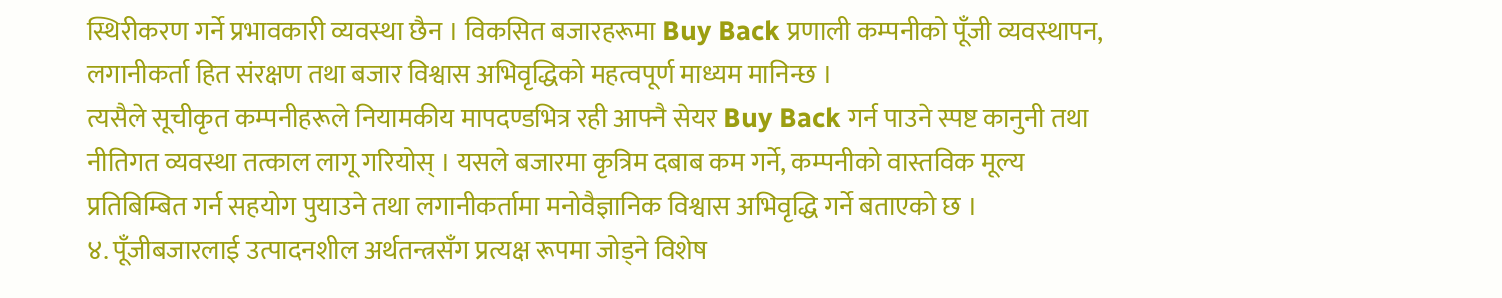स्थिरीकरण गर्ने प्रभावकारी व्यवस्था छैन । विकसित बजारहरूमा Buy Back प्रणाली कम्पनीको पूँजी व्यवस्थापन, लगानीकर्ता हित संरक्षण तथा बजार विश्वास अभिवृद्धिको महत्वपूर्ण माध्यम मानिन्छ ।
त्यसैले सूचीकृत कम्पनीहरूले नियामकीय मापदण्डभित्र रही आफ्नै सेयर Buy Back गर्न पाउने स्पष्ट कानुनी तथा नीतिगत व्यवस्था तत्काल लागू गरियोस् । यसले बजारमा कृत्रिम दबाब कम गर्ने, कम्पनीको वास्तविक मूल्य प्रतिबिम्बित गर्न सहयोग पुयाउने तथा लगानीकर्तामा मनोवैज्ञानिक विश्वास अभिवृद्धि गर्ने बताएको छ ।
४. पूँजीबजारलाई उत्पादनशील अर्थतन्त्रसँग प्रत्यक्ष रूपमा जोड्ने विशेष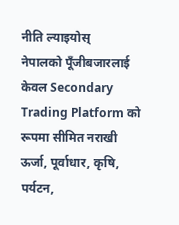नीति ल्याइयोस्
नेपालको पूँजीबजारलाई केवल Secondary Trading Platform को रूपमा सीमित नराखी ऊर्जा, पूर्वाधार, कृषि, पर्यटन,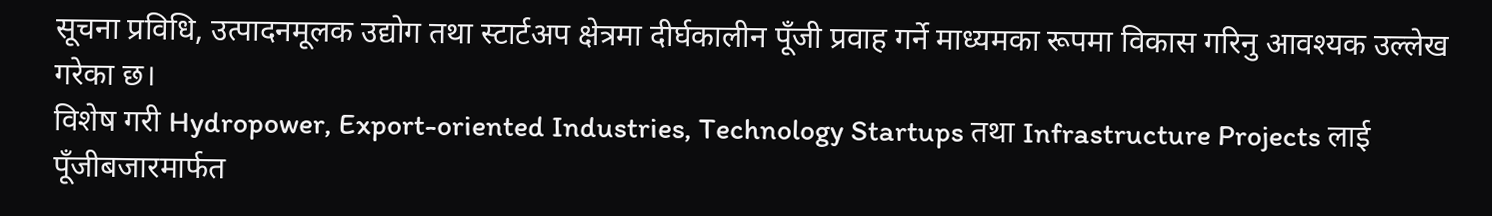सूचना प्रविधि, उत्पादनमूलक उद्योग तथा स्टार्टअप क्षेत्रमा दीर्घकालीन पूँजी प्रवाह गर्ने माध्यमका रूपमा विकास गरिनु आवश्यक उल्लेख गरेका छ।
विशेष गरी Hydropower, Export-oriented Industries, Technology Startups तथा Infrastructure Projects लाई पूँजीबजारमार्फत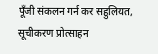पूँजी संकलन गर्न कर सहुलियत, सूचीकरण प्रोत्साहन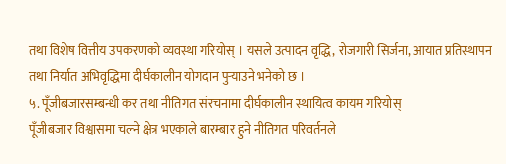तथा विशेष वित्तीय उपकरणको व्यवस्था गरियोस् । यसले उत्पादन वृद्धि, रोजगारी सिर्जना, आयात प्रतिस्थापन तथा निर्यात अभिवृद्धिमा दीर्घकालीन योगदान पुऱ्याउने भनेको छ ।
५. पूँजीबजारसम्बन्धी कर तथा नीतिगत संरचनामा दीर्घकालीन स्थायित्व कायम गरियोस्
पूँजीबजार विश्वासमा चल्ने क्षेत्र भएकाले बारम्बार हुने नीतिगत परिवर्तनले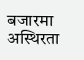बजारमा अस्थिरता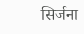सिर्जना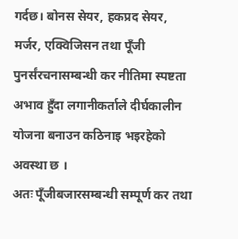गर्दछ। बोनस सेयर, हकप्रद सेयर, मर्जर, एक्विजिसन तथा पूँजी पुनर्संरचनासम्बन्धी कर नीतिमा स्पष्टता अभाव हुँदा लगानीकर्ताले दीर्घकालीन योजना बनाउन कठिनाइ भइरहेको अवस्था छ ।
अतः पूँजीबजारसम्बन्धी सम्पूर्ण कर तथा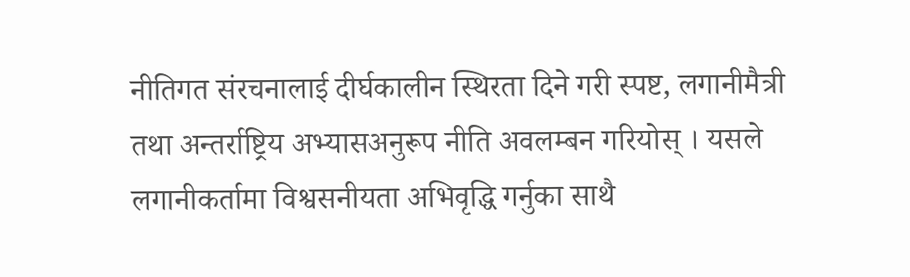नीतिगत संरचनालाई दीर्घकालीन स्थिरता दिने गरी स्पष्ट, लगानीमैत्री तथा अन्तर्राष्ट्रिय अभ्यासअनुरूप नीति अवलम्बन गरियोस् । यसले लगानीकर्तामा विश्वसनीयता अभिवृद्धि गर्नुका साथै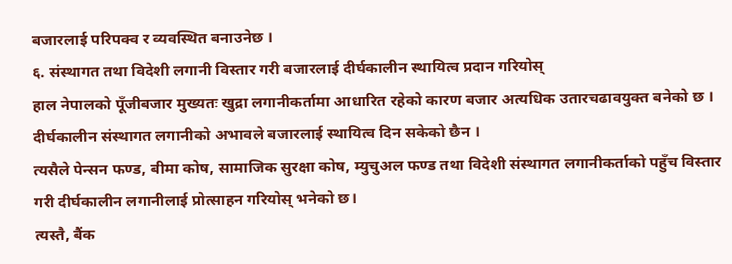बजारलाई परिपक्व र व्यवस्थित बनाउनेछ ।
६. संस्थागत तथा विदेशी लगानी विस्तार गरी बजारलाई दीर्घकालीन स्थायित्व प्रदान गरियोस्
हाल नेपालको पूँजीबजार मुख्यतः खुद्रा लगानीकर्तामा आधारित रहेको कारण बजार अत्यधिक उतारचढावयुक्त बनेको छ । दीर्घकालीन संस्थागत लगानीको अभावले बजारलाई स्थायित्व दिन सकेको छैन ।
त्यसैले पेन्सन फण्ड, बीमा कोष, सामाजिक सुरक्षा कोष, म्युचुअल फण्ड तथा विदेशी संस्थागत लगानीकर्ताको पहुँच विस्तार गरी दीर्घकालीन लगानीलाई प्रोत्साहन गरियोस् भनेको छ।
त्यस्तै, बैंक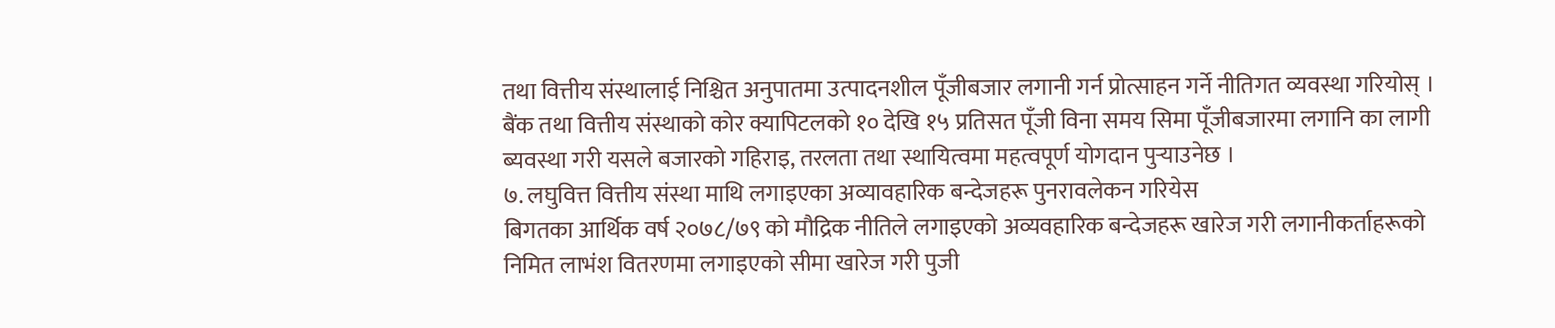तथा वित्तीय संस्थालाई निश्चित अनुपातमा उत्पादनशील पूँजीबजार लगानी गर्न प्रोत्साहन गर्ने नीतिगत व्यवस्था गरियोस् ।
बैंक तथा वित्तीय संस्थाको कोर क्यापिटलको १० देखि १५ प्रतिसत पूँजी विना समय सिमा पूँजीबजारमा लगानि का लागी ब्यवस्था गरी यसले बजारको गहिराइ, तरलता तथा स्थायित्वमा महत्वपूर्ण योगदान पुऱ्याउनेछ ।
७. लघुवित्त वित्तीय संस्था माथि लगाइएका अव्यावहारिक बन्देजहरू पुनरावलेकन गरियेस
बिगतका आर्थिक वर्ष २०७८/७९ को मौद्रिक नीतिले लगाइएको अव्यवहारिक बन्देजहरू खारेज गरी लगानीकर्ताहरूको निमित लाभंश वितरणमा लगाइएको सीमा खारेज गरी पुजी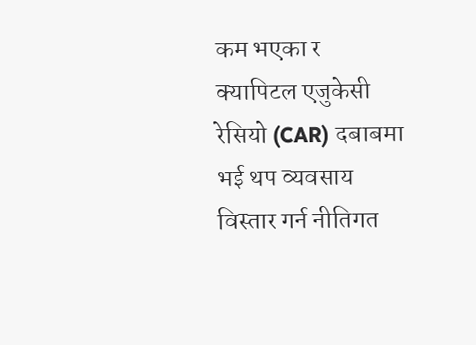कम भएका र क्यापिटल एजुकेसी रेसियो (CAR) दबाबमा भई थप व्यवसाय विस्तार गर्न नीतिगत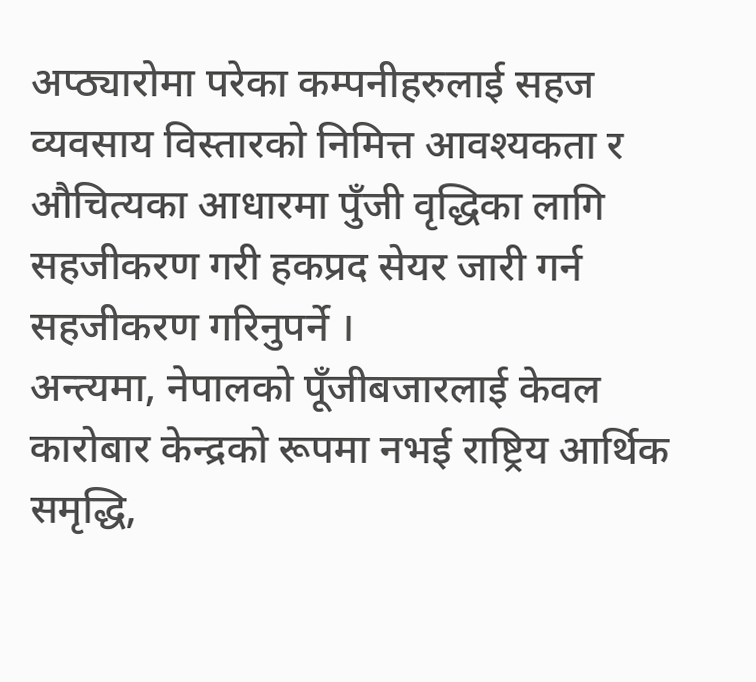अप्ठ्यारोमा परेका कम्पनीहरुलाई सहज व्यवसाय विस्तारको निमित्त आवश्यकता र औचित्यका आधारमा पुँजी वृद्धिका लागि सहजीकरण गरी हकप्रद सेयर जारी गर्न सहजीकरण गरिनुपर्ने ।
अन्त्यमा, नेपालको पूँजीबजारलाई केवल कारोबार केन्द्रको रूपमा नभई राष्ट्रिय आर्थिक समृद्धि,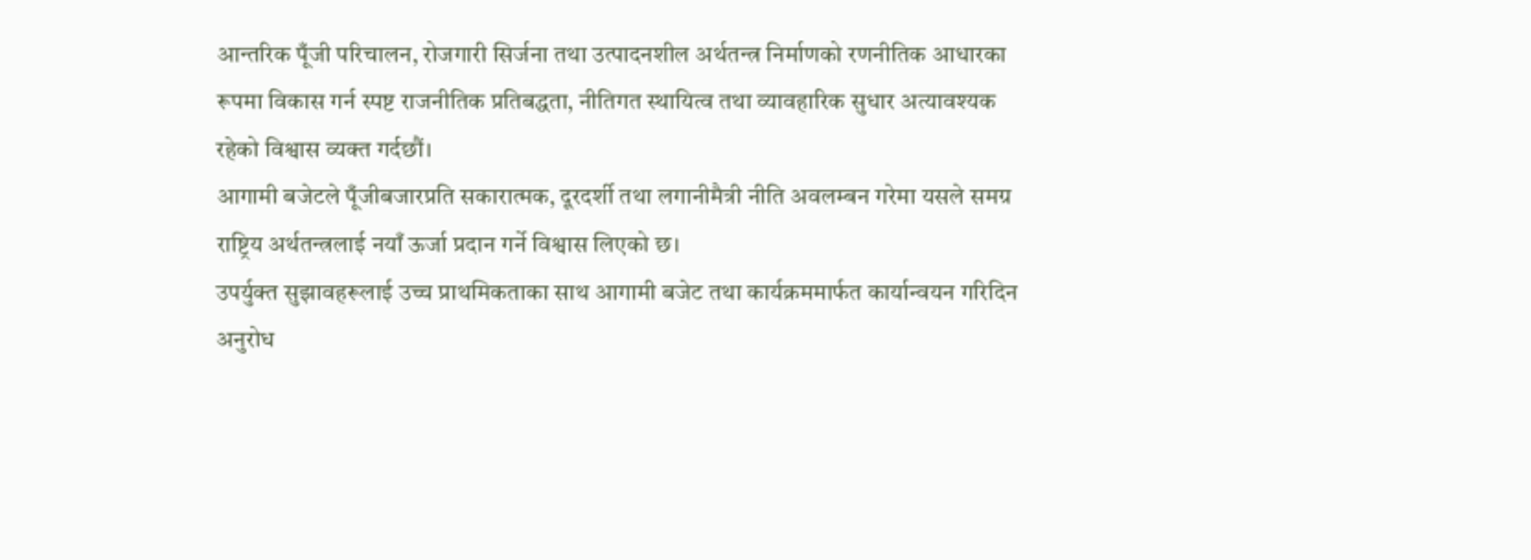आन्तरिक पूँजी परिचालन, रोजगारी सिर्जना तथा उत्पादनशील अर्थतन्त्र निर्माणको रणनीतिक आधारका रूपमा विकास गर्न स्पष्ट राजनीतिक प्रतिबद्धता, नीतिगत स्थायित्व तथा व्यावहारिक सुधार अत्यावश्यक रहेको विश्वास व्यक्त गर्दछौं।
आगामी बजेटले पूँजीबजारप्रति सकारात्मक, दूरदर्शी तथा लगानीमैत्री नीति अवलम्बन गरेमा यसले समग्र राष्ट्रिय अर्थतन्त्रलाई नयाँ ऊर्जा प्रदान गर्ने विश्वास लिएको छ।
उपर्युक्त सुझावहरूलाई उच्च प्राथमिकताका साथ आगामी बजेट तथा कार्यक्रममार्फत कार्यान्वयन गरिदिन अनुरोध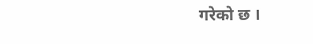गरेको छ ।